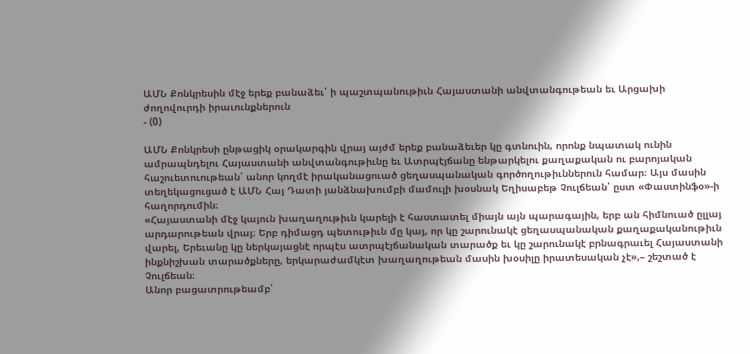ԱՄՆ Քոնկրեսին մէջ երեք բանաձեւ՝ ի պաշտպանութիւն Հայաստանի անվտանգութեան եւ Արցախի ժողովուրդի իրաւունքներուն
- (0)

ԱՄՆ Քոնկրեսի ընթացիկ օրակարգին վրայ այժմ երեք բանաձեւեր կը գտնուին, որոնք նպատակ ունին ամրապնդելու Հայաստանի անվտանգութիւնը եւ Ատրպէյճանը ենթարկելու քաղաքական ու բարոյական հաշուետուութեան՝ անոր կողմէ իրականացուած ցեղասպանական գործողութիւններուն համար։ Այս մասին տեղեկացուցած է ԱՄՆ Հայ Դատի յանձնախումբի մամուլի խօսնակ Եղիսաբեթ Չուլճեան՝ ըստ «Փաստինֆօ»-ի հաղորդումին։
«Հայաստանի մէջ կայուն խաղաղութիւն կարելի է հաստատել միայն այն պարագային, երբ ան հիմնուած ըլլայ արդարութեան վրայ։ Երբ դիմացդ պետութիւն մը կայ, որ կը շարունակէ ցեղասպանական քաղաքականութիւն վարել, Երեւանը կը ներկայացնէ որպէս ատրպէյճանական տարածք եւ կը շարունակէ բրնագրաւել Հայաստանի ինքնիշխան տարածքները, երկարաժամկէտ խաղաղութեան մասին խօսիլը իրատեսական չէ»,– շեշտած է Չուլճեան։
Անոր բացատրութեամբ՝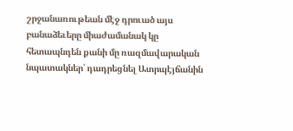շրջանառութեան մէջ դրուած այս բանաձեւերը միաժամանակ կը հետապնդեն քանի մը ռազմավարական նպատակներ՝ դադրեցնել Ատրպէյճանին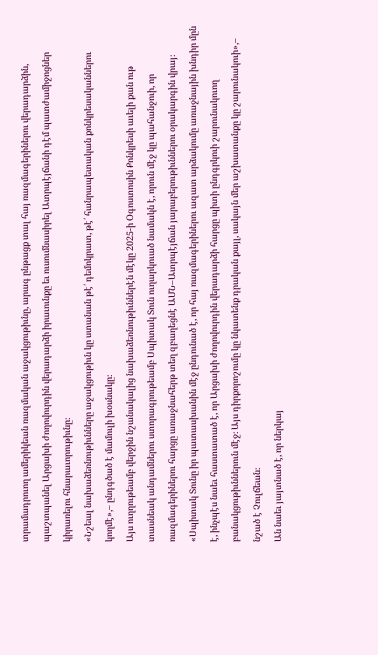տրամադրուող ամերիկեան ռազմական աջակցութիւնը, արագ ընթացք տալ հայ ռազմագերիներու վերադարձին, պաշտպանել Արցախի ժողովուրդին վերադարձի իրաւունքը եւ ուսումնասիրել Ատրպէյճանի դէմ պատժամիջոցներ կիրառելու հնարաւորութիւնը։
«Նշեալ նախաձեռնութիւնները աջակցութիւն կը ստանան թէ՛ դեմոկրատ, թէ՛ հանրապետական քոնկրեսականներու կողմէ»,– ընդգծած է մամուլի խօսնակը։
Այս ուղղութեամբ վերջին նշանակալից նախաձեռնութիւններէն մէկը 2025-ի Օգոստոսին Քոնկրեսի աւելի քան ութ տասնեակ անդամներու ստորագրութեամբ Սպիտակ Տուն ուղարկուած նամակն է, որուն մէջ կը պահանջուի, որ ռազմագերիներու հարցը առաջնահերթ տեղ զբաղեցնէ ԱՄՆ–Ատրպէյճան յարաբերութիւններու օրակարգին վրայ։
«Սպիտակ Տունը իր պատասխանին մէջ ընդունած է, որ հայ ռազմագերիներու ազատ արձակումը առաջնային խնդիր մըն է, ինչպէս նաեւ հաստատած է, որ Արցախի ժողովուրդին վերադարձի հարցը պիտի ընդգրկուի շարունակուող բանակցութիւններուն մէջ։ Այս դիրքորոշումը կը նկատենք դրական քայլ, սակայն մեր աշխատանքը կը շարունակուի»,– նշած է Չուլճեան։
Ան նաեւ յայտնած է, որ ներկայ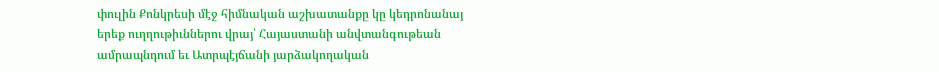փուլին Քոնկրեսի մէջ հիմնական աշխատանքը կը կեդրոնանայ երեք ուղղութիւններու վրայ՝ Հայաստանի անվտանգութեան ամրապնդում եւ Ատրպէյճանի յարձակողական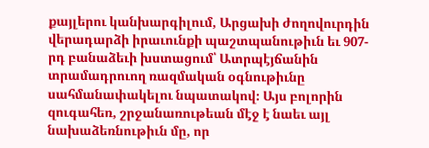քայլերու կանխարգիլում, Արցախի ժողովուրդին վերադարձի իրաւունքի պաշտպանութիւն եւ 907-րդ բանաձեւի խստացում՝ Ատրպէյճանին տրամադրուող ռազմական օգնութիւնը սահմանափակելու նպատակով։ Այս բոլորին զուգահեռ, շրջանառութեան մէջ է նաեւ այլ նախաձեռնութիւն մը, որ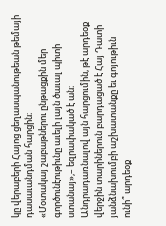կը վերաբերի Հայոց ցեղասպանութեան թեմայի դասաւանդման հարցին։
«Մօտակայ շաբաթներու ընթացքին մեր գործունէութիւնը աւելի լայն ծաւալ պիտի ստանայ»,– եզրափակած է ան։
Անդրադառնալով այն հարցումին, թէ արդեօք վերջին տարիներուն բարդացած է Հայ Դատի յանձնախումբի աշխատանքը եւ գոյութիւն ունի՞ արդեօք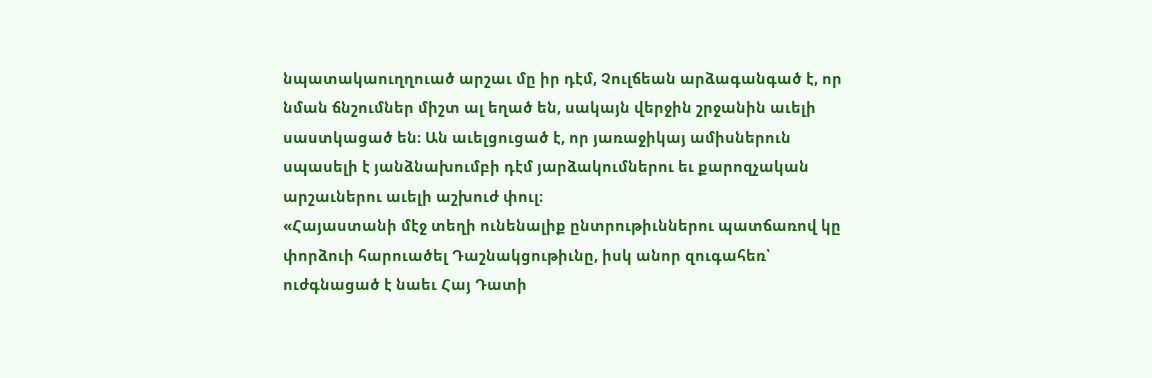նպատակաուղղուած արշաւ մը իր դէմ, Չուլճեան արձագանգած է, որ նման ճնշումներ միշտ ալ եղած են, սակայն վերջին շրջանին աւելի սաստկացած են։ Ան աւելցուցած է, որ յառաջիկայ ամիսներուն սպասելի է յանձնախումբի դէմ յարձակումներու եւ քարոզչական արշաւներու աւելի աշխուժ փուլ։
«Հայաստանի մէջ տեղի ունենալիք ընտրութիւններու պատճառով կը փորձուի հարուածել Դաշնակցութիւնը, իսկ անոր զուգահեռ՝ ուժգնացած է նաեւ Հայ Դատի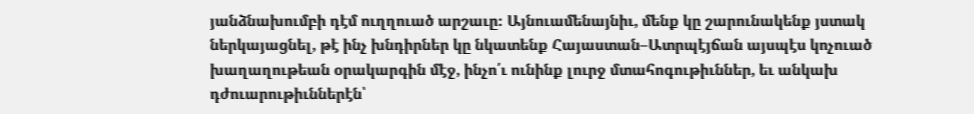յանձնախումբի դէմ ուղղուած արշաւը։ Այնուամենայնիւ, մենք կը շարունակենք յստակ ներկայացնել, թէ ինչ խնդիրներ կը նկատենք Հայաստան–Ատրպէյճան այսպէս կոչուած խաղաղութեան օրակարգին մէջ, ինչո՛ւ ունինք լուրջ մտահոգութիւններ, եւ անկախ դժուարութիւններէն՝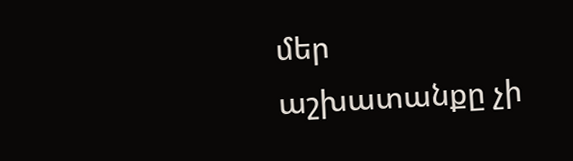մեր աշխատանքը չի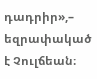դադրիր»,– եզրափակած է Չուլճեան։